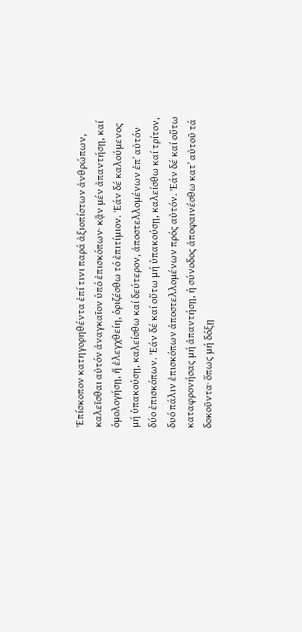Ἐπίσκοπον κατηγορηθέντα ἐπί τινι παρά ἀξιοπίστων ἀνθρώπων, καλεῖσθαι αὐτόν ἀναγκαῖον ὑπό ἐπισκόπων· κᾂν μέν ἀπαντήσῃ, καί ὁμολογήσῃ, ἤ ἐλεγχθείη, ὁριζέσθω τό ἐπιτίμιον. Ἐάν δέ καλούμενος μή ὑπακούσῃ, καλείσθω καί δεύτερον, ἀποστελλομένων ἐπ᾿ αὐτόν δύο ἐπισκόπων. Ἐάν δέ καί οὕτω μή ὑπακούσῃ, καλείσθω καί τρίτον, δυό πάλιν ἐπισκόπων ἀποστελλομένων πρός αὐτόν. Ἐάν δέ καί οὕτω καταφρονήσας μή ἀπαντήσῃ, ἡ σύνοδος ἀποφαινέσθω κατ᾿ αὐτοῦ τά δοκοῦντα· ὅπως μή δόξῃ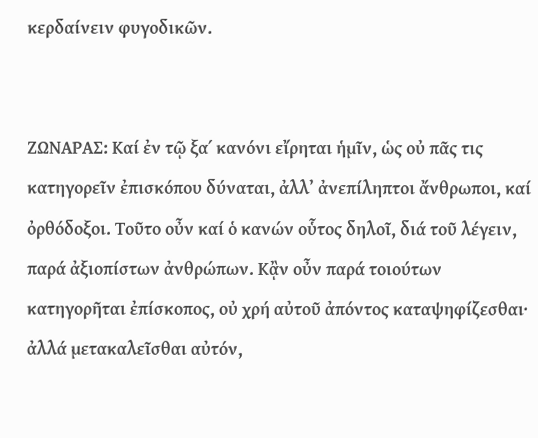κερδαίνειν φυγοδικῶν.


ΖΩΝΑΡΑΣ: Καί ἐν τῷ ξα΄ κανόνι εἴρηται ἡμῖν, ὡς οὐ πᾶς τις κατηγορεῖν ἐπισκόπου δύναται, ἀλλ’ ἀνεπίληπτοι ἄνθρωποι, καί ὀρθόδοξοι. Τοῦτο οὖν καί ὁ κανών οὗτος δηλοῖ, διά τοῦ λέγειν, παρά ἀξιοπίστων ἀνθρώπων. Κᾂν οὖν παρά τοιούτων κατηγορῆται ἐπίσκοπος, οὐ χρή αὐτοῦ ἀπόντος καταψηφίζεσθαι∙ ἀλλά μετακαλεῖσθαι αὐτόν,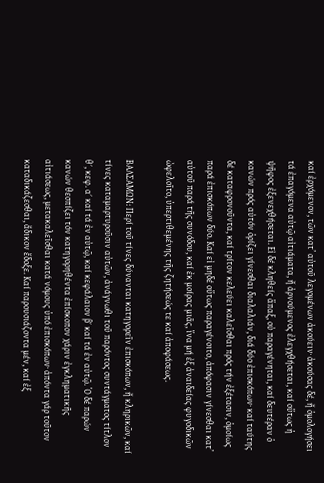καί ἐρχόμενον, τῶν κατ’ αὐτοῦ λεγομένων ἀκούειν∙ ἀκούσας δέ, ἤ ὁμολογήσει τά ἐπαγόμενα αὐτῷ αἰτιάματα, ἤ ἀρνούμενος ἐλεγχθήσεται, καί οὕτως ἡ ψῆφος ἐξενεχθήσεται. Εἰ δέ κληθείς ἅπαξ, οὐ παραγένηται, καί δευτέραν ὁ κανών πρός αὐτόν ὁρίζει γίνεσθαι διαλαλιάν, διά δύο ἐπισκόπων∙ καί ταύτης δέ καταφρονοῦντα, καί τρίτον κελεύει καλεῖσθαι πρός τήν ἐξέτασιν, ὁμοίως παρά ἐπισκόπων δύο. Καί εἰ μηδέ οὕτως παραγένοιτο, ἀπόφασιν γίνεσθαι κατ’ αὐτοῦ παρά τῆς συνόδου, καί ἐκ μοίρας μιᾶς, ἵνα μή ἐξ ἀναιδείας φυγοδικῶν ὠφελοῖτο, ὑπερτιθεμένης τῆς ζητήσεώς τε καί ἀποφάσεως.

ΒΑΛΣΑΜΩΝ: Περί τοῦ τίνες δύνανται κατηγορεῖν ἐπισκόπων, ἤ κληρικῶν, καί τίνες καταμαρτυροῦσιν αὐτῶν, ἀνάγνωθι τοῦ παρόντος συντάγματος τίτλον θ΄, κεφ. α΄ καί τά ἐν αὐτῷ, καί κεφάλαιον β΄ καί τά ἐν αὐτῷ. Ὁ δέ παρών κανών θεσπίζει τόν κατηγορηθέντα ἐπίσκοπον χάριν ἐγκληματικῆς αἰτιάσεως, μετακαλεῖσθαι κατά νόμους ὑπό ἐπισκόπων∙ ἀπόντα γάρ τοῦτον καταδικάζεσθαι, ἄδικον ἔδοξε. Καί παρουσιάζοντα μέν, καί ἐξ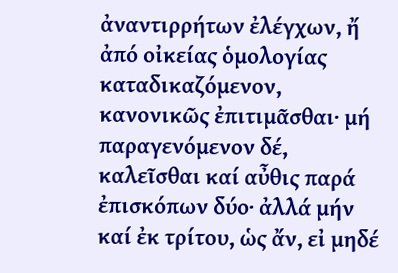ἀναντιρρήτων ἐλέγχων, ἤ ἀπό οἰκείας ὁμολογίας καταδικαζόμενον, κανονικῶς ἐπιτιμᾶσθαι∙ μή παραγενόμενον δέ, καλεῖσθαι καί αὖθις παρά ἐπισκόπων δύο∙ ἀλλά μήν καί ἐκ τρίτου, ὡς ἄν, εἰ μηδέ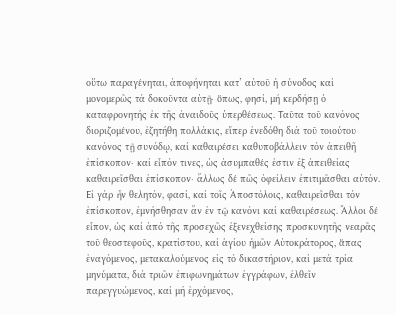οὕτω παραγένηται, ἀποφήνηται κατ’ αὐτοῦ ἡ σύνοδος καί μονομερῶς τά δοκοῦντα αὐτῇ∙ ὅπως, φησί, μή κερδήσῃ ὁ καταφρονητής ἐκ τῆς ἀναιδοῦς ὑπερθέσεως. Ταῦτα τοῦ κανόνος διοριζομένου, ἐζητήθη πολλάκις, εἴπερ ἐνεδόθη διά τοῦ τοιούτου κανόνος τῇ συνόδῳ, καί καθαιρέσει καθυποβάλλειν τόν ἀπειθῆ ἐπίσκοπον∙ καί εἶπόν τινες, ὡς ἀσυμπαθές ἐστιν ἐξ ἀπειθείας καθαιρεῖσθαι ἐπίσκοπον∙ ἄλλως δέ πῶς ὀφείλειν ἐπιτιμᾶσθαι αὐτόν. Εἰ γάρ ἦν θελητόν, φασί, καί τοῖς Ἀποστόλοις, καθαιρεῖσθαι τόν ἐπίσκοπον, ἐμνήσθησαν ἄν ἐν τῷ κανόνι καί καθαιρέσεως. Ἄλλοι δέ εἶπον, ὡς καί ἀπό τῆς προσεχῶς ἐξενεχθείσης προσκυνητῆς νεαρᾶς τοῦ θεοστεφοῦς, κρατίστου, καί ἁγίου ἡμῶν Αὐτοκράτορος, ἅπας ἐναγόμενος, μετακαλούμενος εἰς τό δικαστήριον, καί μετά τρία μηνύματα, διά τριῶν ἐπιφωνημάτων ἐγγράφων, ἐλθεῖν παρεγγυώμενος, καί μή ἐρχόμενος,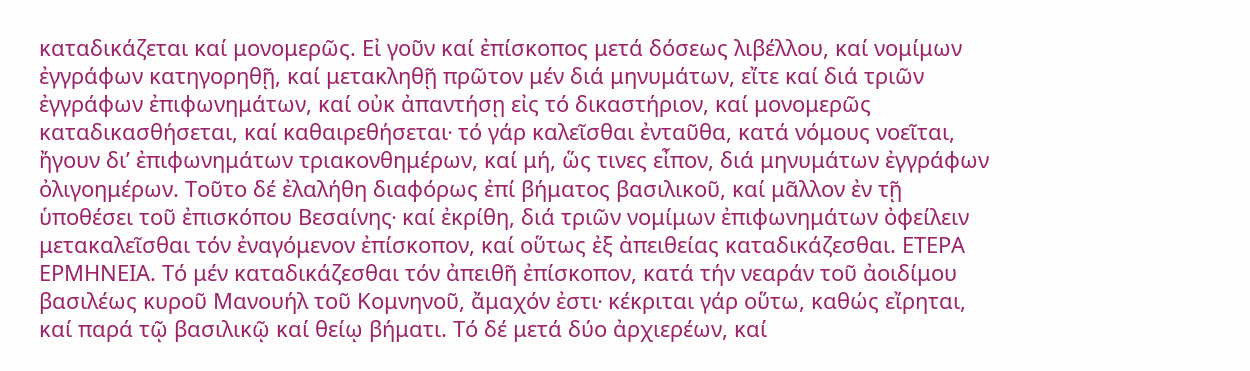καταδικάζεται καί μονομερῶς. Εἰ γοῦν καί ἐπίσκοπος μετά δόσεως λιβέλλου, καί νομίμων ἐγγράφων κατηγορηθῇ, καί μετακληθῇ πρῶτον μέν διά μηνυμάτων, εἴτε καί διά τριῶν ἐγγράφων ἐπιφωνημάτων, καί οὐκ ἀπαντήσῃ εἰς τό δικαστήριον, καί μονομερῶς καταδικασθήσεται, καί καθαιρεθήσεται∙ τό γάρ καλεῖσθαι ἐνταῦθα, κατά νόμους νοεῖται, ἤγουν δι’ ἐπιφωνημάτων τριακονθημέρων, καί μή, ὥς τινες εἶπον, διά μηνυμάτων ἐγγράφων ὀλιγοημέρων. Τοῦτο δέ ἐλαλήθη διαφόρως ἐπί βήματος βασιλικοῦ, καί μᾶλλον ἐν τῇ ὑποθέσει τοῦ ἐπισκόπου Βεσαίνης∙ καί ἐκρίθη, διά τριῶν νομίμων ἐπιφωνημάτων ὀφείλειν μετακαλεῖσθαι τόν ἐναγόμενον ἐπίσκοπον, καί οὕτως ἐξ ἀπειθείας καταδικάζεσθαι. ΕΤΕΡΑ ΕΡΜΗΝΕΙΑ. Τό μέν καταδικάζεσθαι τόν ἀπειθῆ ἐπίσκοπον, κατά τήν νεαράν τοῦ ἀοιδίμου βασιλέως κυροῦ Μανουήλ τοῦ Κομνηνοῦ, ἄμαχόν ἐστι∙ κέκριται γάρ οὕτω, καθώς εἴρηται, καί παρά τῷ βασιλικῷ καί θείῳ βήματι. Τό δέ μετά δύο ἀρχιερέων, καί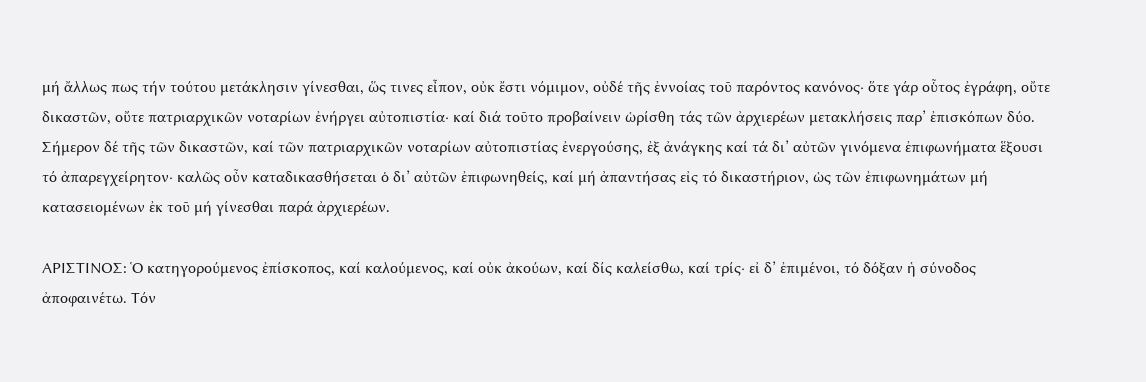μή ἄλλως πως τήν τούτου μετάκλησιν γίνεσθαι, ὥς τινες εἶπον, οὐκ ἔστι νόμιμον, οὐδέ τῆς ἐννοίας τοῦ παρόντος κανόνος∙ ὅτε γάρ οὗτος ἐγράφη, οὔτε δικαστῶν, οὔτε πατριαρχικῶν νοταρίων ἐνήργει αὐτοπιστία∙ καί διά τοῦτο προβαίνειν ὡρίσθη τάς τῶν ἀρχιερέων μετακλήσεις παρ’ ἐπισκόπων δύο. Σήμερον δέ τῆς τῶν δικαστῶν, καί τῶν πατριαρχικῶν νοταρίων αὐτοπιστίας ἐνεργούσης, ἐξ ἀνάγκης καί τά δι’ αὐτῶν γινόμενα ἐπιφωνήματα ἕξουσι τό ἀπαρεγχείρητον∙ καλῶς οὖν καταδικασθήσεται ὁ δι’ αὐτῶν ἐπιφωνηθείς, καί μή ἀπαντήσας εἰς τό δικαστήριον, ὡς τῶν ἐπιφωνημάτων μή κατασειομένων ἐκ τοῦ μή γίνεσθαι παρά ἀρχιερέων.

ΑΡΙΣΤΙΝΟΣ: Ὁ κατηγορούμενος ἐπίσκοπος, καί καλούμενος, καί οὐκ ἀκούων, καί δίς καλείσθω, καί τρίς∙ εἰ δ’ ἐπιμένοι, τό δόξαν ἡ σύνοδος ἀποφαινέτω. Τόν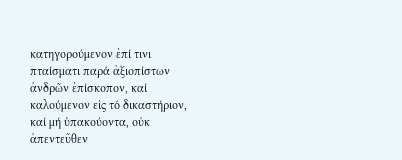κατηγορούμενον ἐπί τινι πταίσματι παρά ἀξιοπίστων ἀνδρῶν ἐπίσκοπον, καί καλούμενον εἰς τό δικαστήριον, καί μή ὑπακούοντα, οὐκ ἀπεντεῦθεν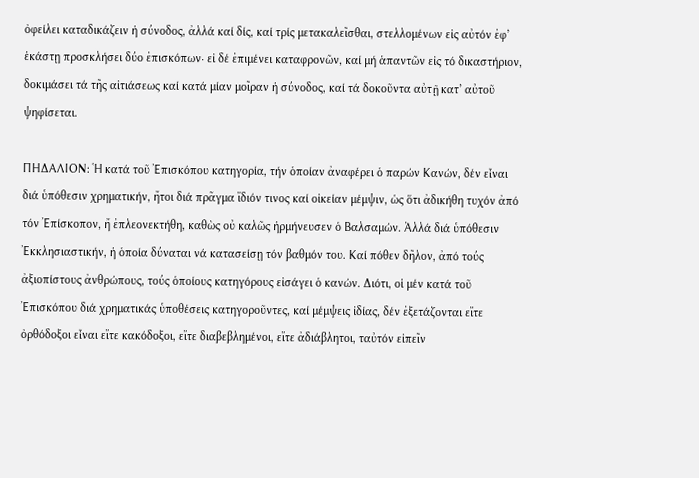ὀφείλει καταδικάζειν ἡ σύνοδος, ἀλλά καί δίς, καί τρίς μετακαλεῖσθαι, στελλομένων εἰς αὐτόν ἐφ’ ἑκάστῃ προσκλήσει δύο ἐπισκόπων∙ εἰ δέ ἐπιμένει καταφρονῶν, καί μή ἁπαντῶν εἰς τό δικαστήριον, δοκιμάσει τά τῆς αἰτιάσεως καί κατά μίαν μοῖραν ἡ σύνοδος, καί τά δοκοῦντα αὐτῇ κατ’ αὐτοῦ ψηφίσεται.

ΠΗΔΑΛΙΟΝ: Ἡ κατά τοῦ Ἐπισκόπου κατηγορία, τήν ὁποίαν ἀναφέρει ὁ παρών Κανών, δέν εἶναι διά ὑπόθεσιν χρηματικήν, ἤτοι διά πρᾶγμα ἴδιόν τινος καί οἰκείαν μέμψιν, ὡς ὅτι ἀδικήθη τυχόν ἀπό τόν Ἐπίσκοπον, ἤ ἐπλεονεκτήθη, καθὼς οὐ καλῶς ἡρμήνευσεν ὁ Βαλσαμών. Ἀλλά διά ὑπόθεσιν Ἐκκλησιαστικήν, ἡ ὁποία δύναται νά κατασείσῃ τόν βαθμόν του. Καί πόθεν δῆλον, ἀπό τούς ἀξιοπίστους ἀνθρώπους, τούς ὁποίους κατηγόρους εἰσάγει ὁ κανών. Διότι, οἱ μέν κατά τοῦ Ἐπισκόπου διά χρηματικάς ὑποθέσεις κατηγοροῦντες, καί μέμψεις ἰδίας, δέν ἐξετάζονται εἴτε ὀρθόδοξοι εἶναι εἴτε κακόδοξοι, εἴτε διαβεβλημένοι, εἴτε ἀδιάβλητοι, ταὐτόν εἰπεῖν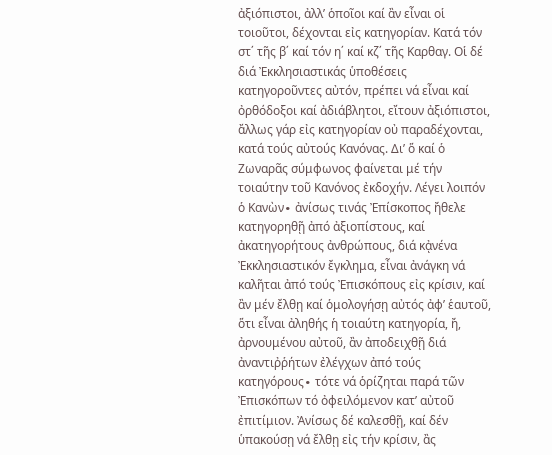ἀξιόπιστοι, ἀλλ’ ὁποῖοι καί ἂν εἶναι οἱ τοιοῦτοι, δέχονται εἰς κατηγορίαν. Κατά τόν στ΄ τῆς β΄ καί τόν η΄ καί κζ΄ τῆς Καρθαγ. Οἱ δέ διά Ἐκκλησιαστικάς ὑποθέσεις κατηγοροῦντες αὐτόν, πρέπει νά εἶναι καί ὀρθόδοξοι καί ἀδιάβλητοι, εἴτουν ἀξιόπιστοι, ἄλλως γάρ εἰς κατηγορίαν οὐ παραδέχονται, κατά τούς αὐτούς Κανόνας. Δι’ ὅ καί ὁ Ζωναρᾶς σύμφωνος φαίνεται μέ τήν τοιαύτην τοῦ Κανόνος ἐκδοχήν. Λέγει λοιπόν ὁ Κανὼν∙ ἀνίσως τινάς Ἐπίσκοπος ἤθελε κατηγορηθῇ ἀπό ἀξιοπίστους, καί ἀκατηγορήτους ἀνθρώπους, διά κᾀνένα Ἐκκλησιαστικόν ἔγκλημα, εἶναι ἀνάγκη νά καλῆται ἀπό τούς Ἐπισκόπους εἰς κρίσιν, καί ἂν μέν ἔλθῃ καί ὁμολογήσῃ αὐτός ἀφ’ ἑαυτοῦ, ὅτι εἶναι ἀληθής ἡ τοιαύτη κατηγορία, ἤ, ἀρνουμένου αὐτοῦ, ἂν ἀποδειχθῇ διά ἀναντιῤῥήτων ἐλέγχων ἀπό τούς κατηγόρους∙ τότε νά ὁρίζηται παρά τῶν Ἐπισκόπων τό ὀφειλόμενον κατ’ αὐτοῦ ἐπιτίμιον. Ἀνίσως δέ καλεσθῇ, καί δέν ὑπακούσῃ νά ἔλθῃ εἰς τήν κρίσιν, ἂς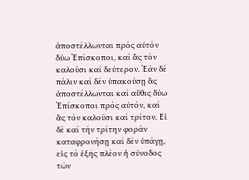ἀποστέλλωνται πρός αὐτόν δύω Ἐπίσκοποι, καί ἂς τόν καλοῦσι καί δεύτερον. Ἐάν δέ πάλιν καί δέν ὑπακούσῃ ἂς ἀποστέλλωνται καί αὔθις δύω Ἐπίσκοποι πρός αὐτόν, καί ἂς τόν καλοῦσι καί τρίτον. Εἰ δέ καί τήν τρίτην φοράν καταφρονήσῃ καί δέν ὑπάγῃ, εἰς τό ἑξῆς πλέον ἡ σύνοδος τῶν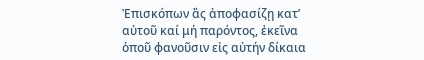Ἐπισκόπων ἂς ἀποφασίζῃ κατ’ αὐτοῦ καί μή παρόντος, ἐκεῖνα ὁποῦ φανοῦσιν εἰς αὐτήν δίκαια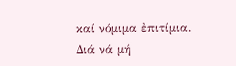καί νόμιμα ἐπιτίμια. Διά νά μή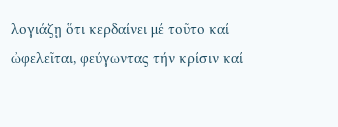λογιάζῃ ὅτι κερδαίνει μέ τοῦτο καί ὠφελεῖται, φεύγωντας τήν κρίσιν καί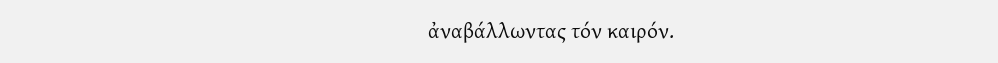ἀναβάλλωντας τόν καιρόν.